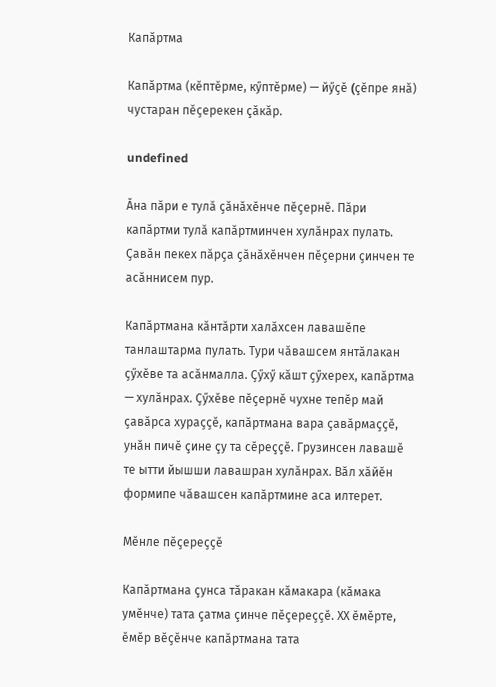Капăртма

Капăртма (кӗптӗрме, кӳптӗрме) — йӳҫӗ (çӗпре янă) чустаран пӗҫерекен çăкăр.

undefined

Ӑна пӑри е тулӑ ҫӑнӑхӗнче пӗҫернӗ. Пӑри капӑртми тулӑ капӑртминчен хулӑнрах пулать. Ҫавӑн пекех пӑрҫа ҫӑнӑхӗнчен пӗҫерни ҫинчен те асӑннисем пур.

Капӑртмана кӑнтӑрти халӑхсен лавашӗпе танлаштарма пулать. Тури чӑвашсем янтӑлакан ҫӳхӗве та асӑнмалла. Ҫӳхӳ кӑшт ҫӳхерех, капӑртма — хулӑнрах. Ҫӳхӗве пӗҫернӗ чухне тепӗр май ҫавӑрса хураҫҫӗ, капӑртмана вара ҫавӑрмаҫҫӗ, унăн пичӗ çине çу та сӗреççӗ. Грузинсен лавашӗ те ытти йышши лавашран хулӑнрах. Вӑл хӑйӗн формипе чӑвашсен капӑртмине аса илтерет.

Мӗнле пӗҫереҫҫӗ

Капӑртмана çунса тăракан кăмакара (кăмака умӗнче) тата çатма çинче пӗçереҫҫӗ. ХХ ӗмӗрте, ӗмӗр вӗҫӗнче капӑртмана тата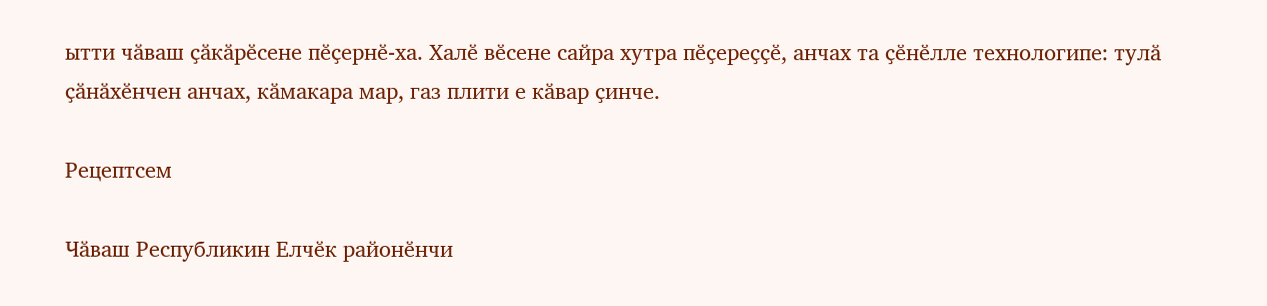ытти чӑваш ҫӑкӑрӗсене пӗҫернӗ-ха. Халӗ вӗсене сайра хутра пӗҫереҫҫӗ, анчах та ҫӗнӗлле технологипе: тулӑ ҫӑнӑхӗнчен анчах, кӑмакара мар, газ плити е кӑвар ҫинче.

Рецептсем

Чӑваш Республикин Елчӗк районӗнчи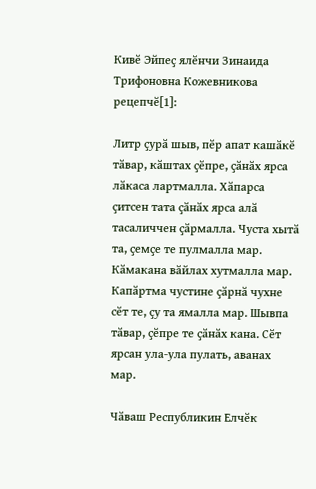Кивӗ Эйпеҫ ялӗнчи Зинаида Трифоновна Кожевникова рецепчӗ[1]:

Литр ҫурӑ шыв, пӗр апат кашӑкӗ тӑвар, кӑштах ҫӗпре, ҫӑнӑх ярса лӑкаса лартмалла. Хӑпарса ҫитсен тата ҫӑнӑх ярса алӑ тасаличчен ҫӑрмалла. Чуста хытӑ та, ҫемҫе те пулмалла мар. Кӑмакана вӑйлах хутмалла мар. Капӑртма чустине ҫӑрнӑ чухне сӗт те, ҫу та ямалла мар. Шывпа тӑвар, ҫӗпре те ҫӑнӑх кана. Сӗт ярсан ула-ула пулать, аванах мар.

Чӑваш Республикин Елчӗк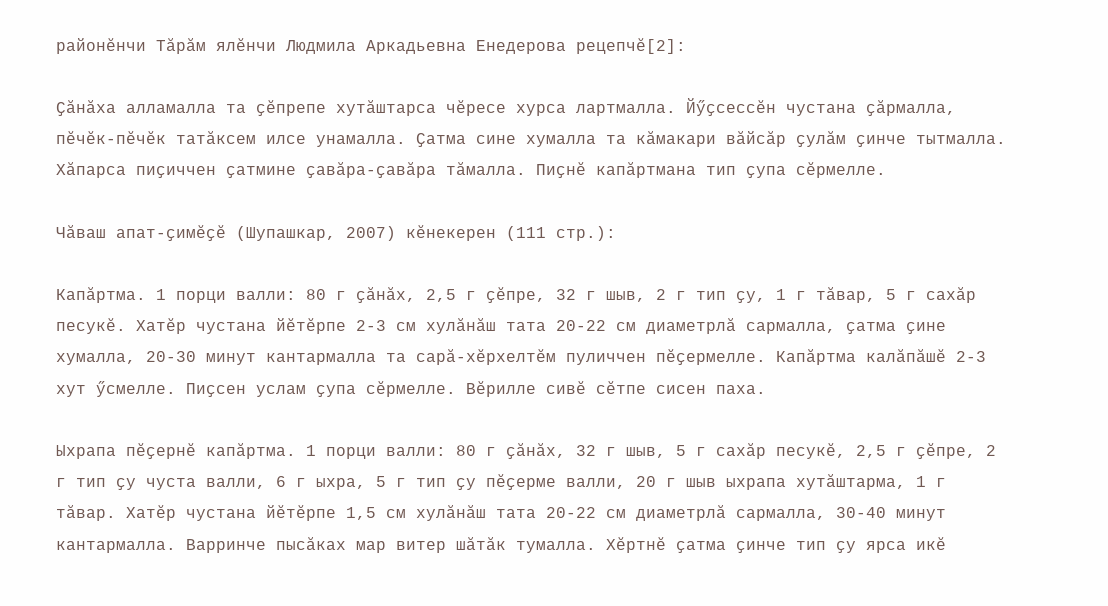районӗнчи Тӑрӑм ялӗнчи Людмила Аркадьевна Енедерова рецепчӗ[2]:

Ҫӑнӑха алламалла та ҫӗпрепе хутӑштарса чӗресе хурса лартмалла. Йӳҫсессӗн чустана ҫӑрмалла, пӗчӗк-пӗчӗк татӑксем илсе унамалла. Ҫатма сине хумалла та кӑмакари вӑйсӑр ҫулӑм ҫинче тытмалла. Хӑпарса пиҫиччен ҫатмине ҫавӑра-ҫавӑра тӑмалла. Пиҫнӗ капӑртмана тип ҫупа сӗрмелле.

Чӑваш апат-ҫимӗҫӗ (Шупашкар, 2007) кӗнекерен (111 стр.):

Капӑртма. 1 порци валли: 80 г ҫӑнӑх, 2,5 г ҫӗпре, 32 г шыв, 2 г тип ҫу, 1 г тӑвар, 5 г сахӑр песукӗ. Хатӗр чустана йӗтӗрпе 2-3 см хулӑнӑш тата 20-22 см диаметрлӑ сармалла, ҫатма ҫине хумалла, 20-30 минут кантармалла та сарӑ-хӗрхелтӗм пуличчен пӗҫермелле. Капӑртма калӑпӑшӗ 2-3 хут ӳсмелле. Пиҫсен услам ҫупа сӗрмелле. Вӗрилле сивӗ сӗтпе сисен паха.

Ыхрапа пӗҫернӗ капӑртма. 1 порци валли: 80 г ҫӑнӑх, 32 г шыв, 5 г сахӑр песукӗ, 2,5 г ҫӗпре, 2 г тип ҫу чуста валли, 6 г ыхра, 5 г тип ҫу пӗҫерме валли, 20 г шыв ыхрапа хутӑштарма, 1 г тӑвар. Хатӗр чустана йӗтӗрпе 1,5 см хулӑнӑш тата 20-22 см диаметрлӑ сармалла, 30-40 минут кантармалла. Варринче пысӑках мар витер шӑтӑк тумалла. Хӗртнӗ ҫатма ҫинче тип ҫу ярса икӗ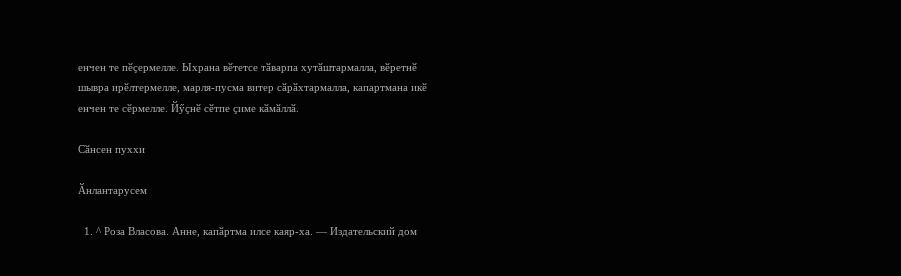енчен те пӗҫермелле. Ыхрана вӗтетсе тӑварпа хутӑштармалла, вӗретнӗ шывра ирӗлтермелле, марля-пусма витер сӑрӑхтармалла, капартмана икӗ енчен те сӗрмелле. Йӳҫнӗ сӗтпе ҫиме кӑмӑллӑ.

Сӑнсен пуххи

Ӑнлантарусем

  1. ^ Роза Власова. Анне, капӑртма илсе каяр-ха. — Издательский дом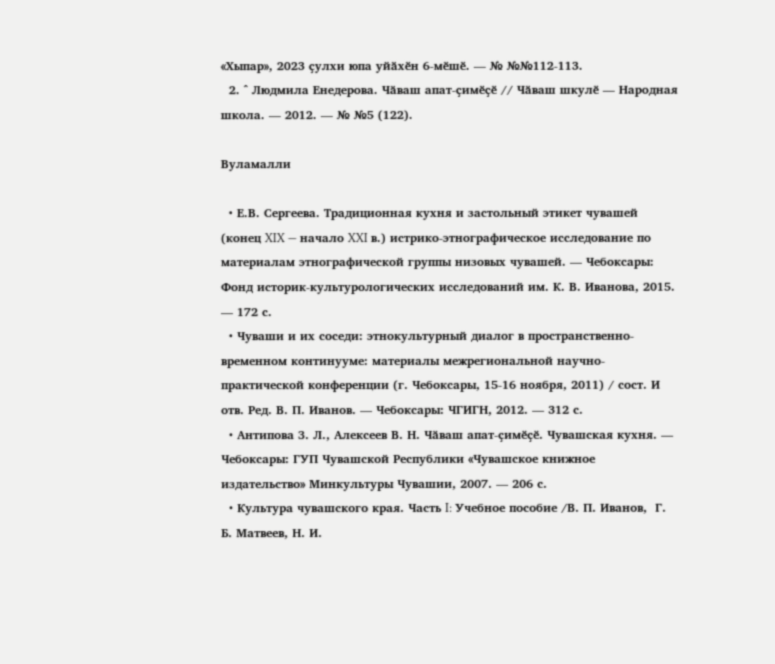«Хыпар», 2023 ҫулхи юпа уйӑхӗн 6-мӗшӗ. — № №№112-113.
  2. ^ Людмила Енедерова. Чӑваш апат-ҫимӗҫӗ // Чӑваш шкулӗ — Народная школа. — 2012. — № №5 (122).

Вуламалли

  • Е.В. Сергеева. Традиционная кухня и застольный этикет чувашей (конец XIX — начало XXI в.) истрико-этнографическое исследование по материалам этнографической группы низовых чувашей. — Чебоксары: Фонд историк-культурологических исследований им. К. В. Иванова, 2015. — 172 с.
  • Чуваши и их соседи: этнокультурный диалог в пространственно-временном континууме: материалы межрегиональной научно-практической конференции (г. Чебоксары, 15-16 ноября, 2011) / сост. И отв. Ред. В. П. Иванов. — Чебоксары: ЧГИГН, 2012. — 312 с.
  • Антипова З. Л., Алексеев В. Н. Чӑваш апат-ҫимӗҫӗ. Чувашская кухня. — Чебоксары: ГУП Чувашской Республики «Чувашское книжное издательство» Минкультуры Чувашии, 2007. — 206 с.
  • Культура чувашского края. Часть I: Учебное пособие /В. П. Иванов,  Г. Б. Матвеев, Н. И.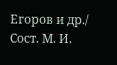Егоров и др./ Сост. М. И.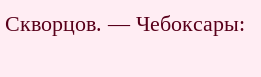Скворцов. — Чебоксары: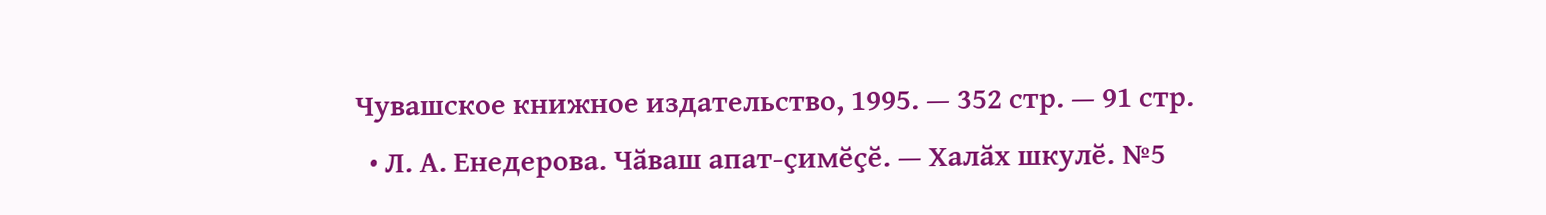Чувашское книжное издательство, 1995. — 352 стр. — 91 стр.
  • Л. А. Енедерова. Чӑваш апат-ҫимӗҫӗ. — Халӑх шкулӗ. №5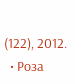(122), 2012.
  • Роза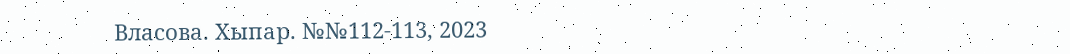Власова. Хыпар. №№112-113, 2023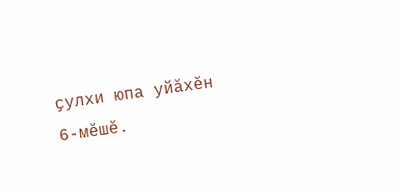ҫулхи юпа уйӑхӗн 6-мӗшӗ.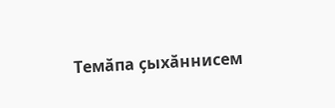Темӑпа ҫыхӑннисем